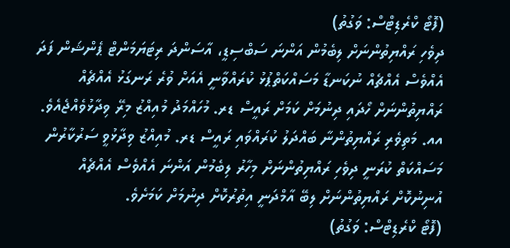(ފޮޓޯ ކްރެޑިޓްސް: ވަގުތު)
ދިވެހި ރައްޔިތުންނަށް ލިބެމުން އަންނަ ސަބްސިޑީ، އާސަންދަ ރިޓަޔަމަންޓް ޕެންޝަން ފަދަ އެއްވެސް އެއްޗެއް ނުކަނޑާ މަސައްކަތްޕުޅު ކުރައްވާނީ އެއަށް ވުރެ ރަނގަޅު އެއްޗެއް ރައްޔިތުންނަށް ހޯދައި ދިނުމަށް ކަމަށް ރައީސް ޑރ. މުހައްމަދު މުއިއްޒު މިރޭ ވިދާޅުވެއްޖެއެވެ.
އއ. މަތިވެރި ރައްޔިތުންނާ ބައްދަލު ކުރައްވައި ރައީސް ޑރ. މުއިއްޒު ވިދާޅުވީ ސަރުކާރުން މަސައްކަތް ކުރަނީ ދިވެހި ރައްޔިތުންނަށް މިހާރު ލިބެމުން އަންނަ އެއްވެސް އެއްޗެއް އުނިނުކޮށް ރައްޔިތުންނަށް ލިބޭ އާމްދަނީ އިތުރުކޮށް ދިނުމަށް ކަމަށެވެ.
(ފޮޓޯ ކްރެޑިޓްސް: ވަގުތު)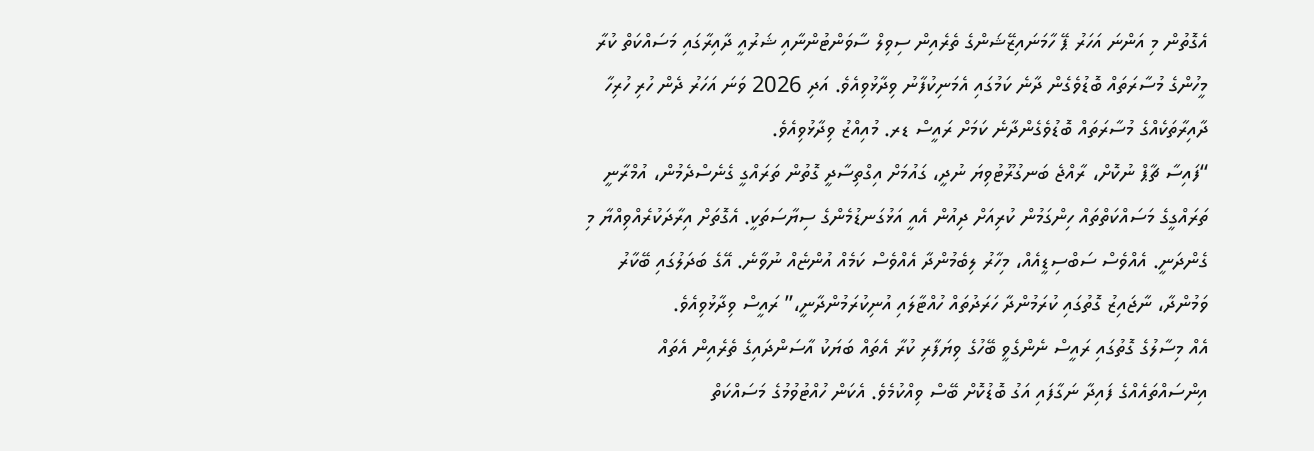އެގޮތުން މި އަންނަ އަހަރު ޕޭ ހާމަނައިޒޭޝަންގެ ތެރެއިން ސިވިލް ސާވަންޓުންނާއި ޝަރުއީ ދާއިރާގައި މަސައްކަތް ކުރާ މީހުންގެ މުސާރަތައް ބޮޑުވެގެން ދާނެ ކަމުގައި އެމަނިކުފާނު ވިދާޅުވިއެވެ. އަދި 2026 ވަނަ އަހަރު ދެން ހުރި ހުރިހާ ދާއިރާތަކެއްގެ މުސާރަތައް ބޮޑުވެގެންދާނެ ކަމަށް ރައީސް ޑރ. މުއިއްޒު ވިދާޅުވިއެވެ.
“ފައިސާ ޗާޕް ނުކޮށް، ރާއްޖެ ބަނގުރޫޓުވިޔަ ނުދީ، ގައުމަށް އިގްތިސާދީ ގޮތުން ތަރައްގީ ގެނެސްދެމުން، އުމްރާނީ ތަރައްގީގެ މަސައްކަތްތައް ހިންގަމުން ކުރިއަށް ދިއުން އެއީ އަޅުގަނޑުމެންގެ ސިޔާސަތަކީ. އެގޮތަށް އިރާދަކުރެއްވިއްޔާ މި ގެންދަނީ. އެއްވެސް ސަބްސިޑީއެއް، މިހާރު ލިބެމުންދާ އެއްވެސް ކަމެއް އުންޏެއް ނުވާނެ. އޭގެ ބަދަލުގައި ބޭކާރު ވަމުންދާ، ނާޖައިޒު ގޮތުގައި ކުރަމުންދާ ހަރަދުތައް ހުއްޓާލައި އުނިކުރަމުންދާނީ،” ރައީސް ވިދާޅުވިއެވެ.
އެއް މިސާލުގެ ގޮތުގައި ރައީސް ނެންގެވީ ބޭހުގެ ވިޔަފާރި ކުރާ އެތައް ބަޔަކު އާސަންދައިގެ ތެރެއިން އެތައް އިންސައްތައެއްގެ ފައިދާ ނަގާފައި އަގު ބޮޑުކޮށް ބޭސް ވިއްކުމެވެ. އެކަން ހުއްޓުވުމުގެ މަސައްކަތް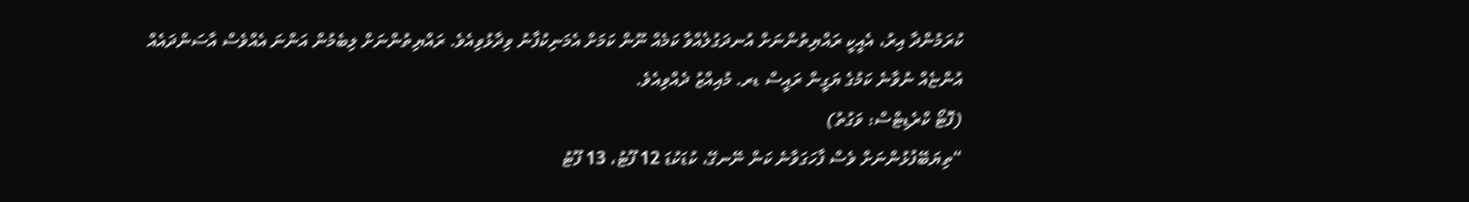ކުރަމުންދާ އިރު، އެއީކީ ރައްޔިތުންނަށް އުނދަގުލެއްވާ ކަމެއް ނޫން ކަމަށް އެމަނިކުފާނު ވިދާޅުވިއެވެ. ރައްޔިތުންނަށް ލިބެމުން އަންނަ އެއްވެސް އާސަންދައެއް އުންޏެއް ނުވާނެ ކަމުގެ ޔަގީން ރައީސް ޑރ. މުއިއްޒު ދެއްވިއެވެ.
(ފޮޓޯ ކްރެޑިޓްސް: ވަގުތު)
“ތިޔަބޭފުޅުންނަށް ވެސް ފާހަގަވާނެ ކަން ނޭނގޭ، ކުޑަކުޑަ 12 ފޫޓު، 13 ފޫޓު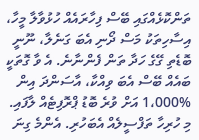ތަންކޮޅެއްގައި ބޭސް ފިހާރައެއް ހުޅުވާލާ މީހާ، އިސާހިތަކު މަސް ދޯނި އެބަ ގަނެލާ، ނޫނީ ބޮޑެތި ގޭގެ ހަދާ ތަން ފެންނާނެ. އެ ވާ ގޮތަކީ ބައެއް ބޭސް އެބަ ވިއްކާ، އާސަންދަ އިން %1،000 އަށް ވުރެ ބޮޑު ޕްރޮފިޓެއް ލާފައި. މި ހުރިހާ ތަފްސީލެއް އެބަހުރި. އެންމެ ގިނަ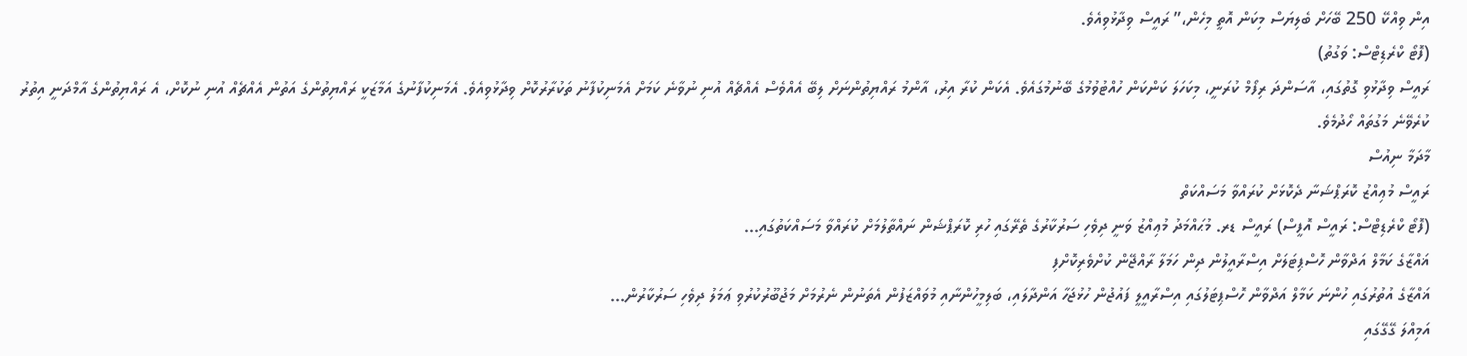އިން ވިއްކޭ 250 ބޭހަށް ބެލިޔަސް މިކަން އޮތީ މިހެން،” ރައީސް ވިދާޅުވިއެވެ.
(ފޮޓޯ ކްރެޑިޓްސް: ވަގުތު)
ރައީސް ވިދާޅުވި ގޮތުގައި، އާސަންދަ ރިފޯމް ކުރަނީ، މިކަހަލަ ކަންކަން ހުއްޓުވުމުގެ ބޭނުމުގައެވެ. އެކަން ކުރާ އިރު، އާންމު ރައްޔިތުންނަށް ލިބޭ އެއްވެސް އެއްޗެއް އުނި ނުވާނެ ކަމަށް އެމަނިކުފާނު ތަކުރާރުކޮށް ވިދާޅުވިއެވެ. އެމަނިކުފާނުގެ އަމާޒަކީ ރައްޔިތުންގެ އަތުން އެއްޗެއް އުނި ނުކޮށް، އެ ރައްޔިތުންގެ އާމްދަނީ އިތުރު ކުރެވޭނެ މަގުތައް ހޯދުމެވެ.
މާދަމާ ނިއުސް
ރައީސް މުޢިއްޒު ކޮރަޕްޝަނާ ދެކޮޅަށް ކުރައްވާ މަސައްކަތް
(ފޮޓޯ ކްރެޑިޓްސް: ރައީސް އޮފީސް) ރައީސް ޑރ. މުޙައްމަދު މުޢިއްޒު ވަނީ ދިވެހި ސަރުކާރުގެ ތެރޭގައި ހުރި ކޮރަޕްޝަން ނައްތާލުމަށް ކުރައްވާ މަސައްކަތުގައި...
ޣައްޒާގެ ކަމާލް އަދްވާން ހޮސްޕިޓަލަށް އިސްރާއީލުން ދިން ހަމަލާ ރާއްޖޭން ކުށްވެރިކޮށްފި
ޣައްޒާގެ އުތުރުގައި ހުންނަ ކަމާލް އަދްވާން ހޮސްޕިޓަލުގައި އިސްރާއީލީ ފައުޖުން ހުޅުޖަހާ އަންދާލައި، ބަލިމީހުންނާއި މުވައްޒަފުން އެތަނުން ނެރުމަށް މަޖުބޫރުކުރުވި ޢަމަލު ދިވެހި ސަރުކާރުން...
އަމިއްލަ ގޭގޭގައި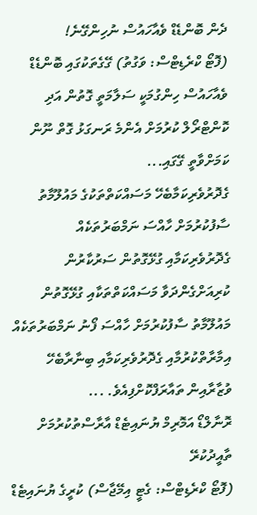ދެން ބޮންޑެޑް ވެއާހައުސް ނުހިންގޭނެ!
(ފޮޓޯ ކްރެޑިޓްސް: ވަގުތު) ގޭގެތަކުގައި ބޮންޑެޑް ވެއާހައުސް ހިންގުމަކީ ސަލާމަތީ ގޮތުން އަދި ކޮންޓްރޯލް ކުރުމަށް އެންމެ ރަނގަޅު ގޮތް ނޫން ކަމަށްވާތީ ގޭގައި...
ގެދޮރުވެރިކަމާބެހޭ މަސައްކަތްތަކުގެ މައުލޫމާތު ސާފުކުރުމަށް ހާއްސަ ނަމްބަރުތަކެއް
ގެދޮރުވެރިކަމާއި ގުޅޭގޮތުން ސަރުކާރުން ކުރިއަށްގެންދަވާ މަސައްކަތްތަކާއި ގުޅޭގޮތުން މައުލޫމާތު ސާފުކުރުމަށް ހާއްސަ ފޯނު ނަމްބަރުތަކެއް އިމާރާތްކުރުމާއި ގެދޮރުވެރިކަމާއި ބިނާރާބެހޭ ވުޒާރާއިން ތައާރަފްކޮށްފިއެވެ. ...
ރޮނާލްޑޯ އަމޮރިމް ޔުނައިޓެޑް އާރާސްތުކުރުމަށް ތާއީދުކުރޭ
(ފޮޓޯ ކްރެޑިޓްސް: ގެޓީ އިމޭޖާސް) ކުރީގެ ޔުނައިޓެޑް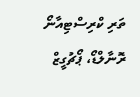ތަރި ކްރިސްޓިއާނޯ ރޮނާލްޑޯ، ޕޯޗުގީޒް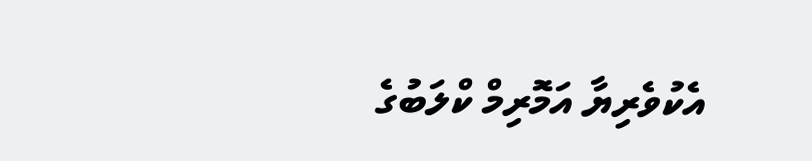އެކުވެރިޔާ އަމޮރިމް ކްލަބުގެ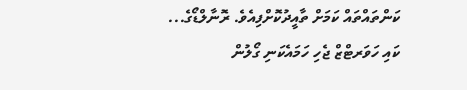ކަންތައްތައް ކަމަށް ތާއީދުކޮށްފިއެވެ. ރޮނާލްޑޯގެ...
ކައި ހަވަރޓްޒް ޖެހި ހަމައެކަނި ގޯލުން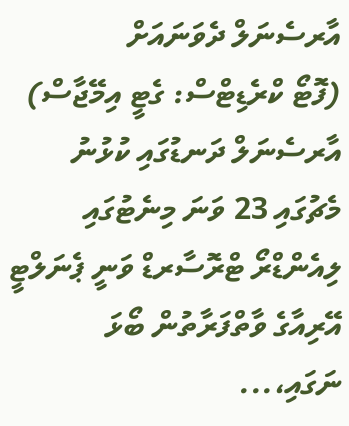އާރސެނަލް ދެވަނައަށް
(ފޮޓޯ ކްރެޑިޓްސް: ގެޓީ އިމޭޖާސް) އާރސެނަލް ދަނޑުގައި ކުޅުނު މެޗުގައި 23 ވަނަ މިނެޓުގައި ލިއެންޑްރޯ ޓްރޮސާރޑް ވަނީ ޕެނަލްޓީ އޭރިއާގެ ވާތްފަރާތުން ބޯޅަ ނަގައި،...